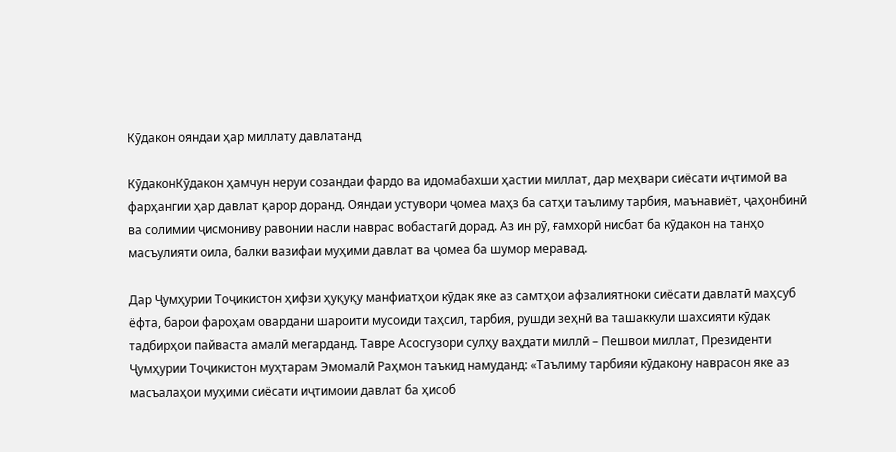Кӯдакон ояндаи ҳар миллату давлатанд

КӯдаконКӯдакон ҳамчун неруи созандаи фардо ва идомабахши ҳастии миллат, дар меҳвари сиёсати иҷтимоӣ ва фарҳангии ҳар давлат қарор доранд. Ояндаи устувори ҷомеа маҳз ба сатҳи таълиму тарбия, маънавиёт, ҷаҳонбинӣ ва солимии ҷисмониву равонии насли наврас вобастагӣ дорад. Аз ин рӯ, ғамхорӣ нисбат ба кӯдакон на танҳо масъулияти оила, балки вазифаи муҳими давлат ва ҷомеа ба шумор меравад.

Дар Ҷумҳурии Тоҷикистон ҳифзи ҳуқуқу манфиатҳои кӯдак яке аз самтҳои афзалиятноки сиёсати давлатӣ маҳсуб ёфта, барои фароҳам овардани шароити мусоиди таҳсил, тарбия, рушди зеҳнӣ ва ташаккули шахсияти кӯдак тадбирҳои пайваста амалӣ мегарданд. Тавре Асосгузори сулҳу ваҳдати миллӣ – Пешвои миллат, Президенти Ҷумҳурии Тоҷикистон муҳтарам Эмомалӣ Раҳмон таъкид намуданд: «Таълиму тарбияи кӯдакону наврасон яке аз масъалаҳои муҳими сиёсати иҷтимоии давлат ба ҳисоб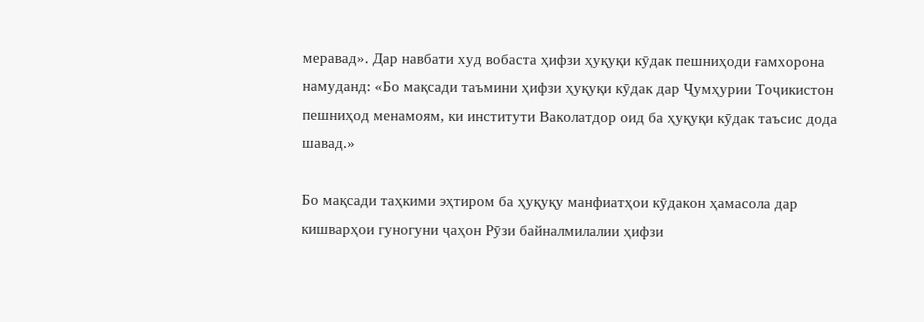меравад». Дар навбати худ вобаста ҳифзи ҳуқуқи кӯдак пешниҳоди ғамхорона намуданд: «Бо мақсади таъмини ҳифзи ҳуқуқи кӯдак дар Ҷумҳурии Тоҷикистон пешниҳод менамоям, ки институти Ваколатдор оид ба ҳуқуқи кӯдак таъсис дода шавад.»

Бо мақсади таҳкими эҳтиром ба ҳуқуқу манфиатҳои кӯдакон ҳамасола дар кишварҳои гуногуни ҷаҳон Рӯзи байналмилалии ҳифзи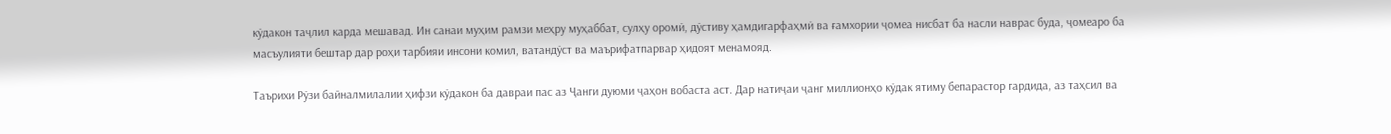кӯдакон таҷлил карда мешавад. Ин санаи муҳим рамзи меҳру муҳаббат, сулҳу оромӣ, дӯстиву ҳамдигарфаҳмӣ ва ғамхории ҷомеа нисбат ба насли наврас буда, ҷомеаро ба масъулияти бештар дар роҳи тарбияи инсони комил, ватандӯст ва маърифатпарвар ҳидоят менамояд.

Таърихи Рӯзи байналмилалии ҳифзи кӯдакон ба давраи пас аз Ҷанги дуюми ҷаҳон вобаста аст. Дар натиҷаи ҷанг миллионҳо кӯдак ятиму бепарастор гардида, аз таҳсил ва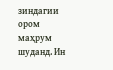зиндагии ором маҳрум шуданд. Ин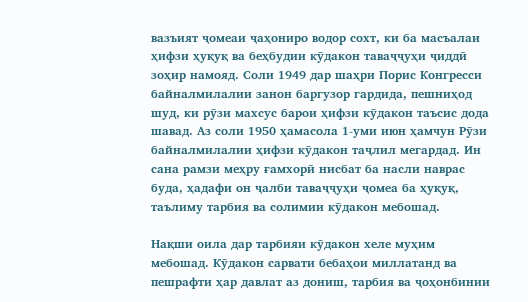вазъият ҷомеаи ҷаҳониро водор сохт, ки ба масъалаи ҳифзи ҳуқуқ ва беҳбудии кӯдакон таваҷҷуҳи ҷиддӣ зоҳир намояд. Соли 1949 дар шаҳри Порис Конгресси байналмилалии занон баргузор гардида, пешниҳод шуд, ки рӯзи махсус барои ҳифзи кӯдакон таъсис дода шавад. Аз соли 1950 ҳамасола 1-уми июн ҳамчун Рӯзи байналмилалии ҳифзи кӯдакон таҷлил мегардад. Ин сана рамзи меҳру ғамхорӣ нисбат ба насли наврас буда, ҳадафи он ҷалби таваҷҷуҳи ҷомеа ба ҳуқуқ, таълиму тарбия ва солимии кӯдакон мебошад.

Нақши оила дар тарбияи кӯдакон хеле муҳим мебошад. Кӯдакон сарвати бебаҳои миллатанд ва пешрафти ҳар давлат аз дониш, тарбия ва ҷоҳонбинии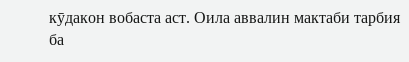кӯдакон вобаста аст. Оила аввалин мактаби тарбия ба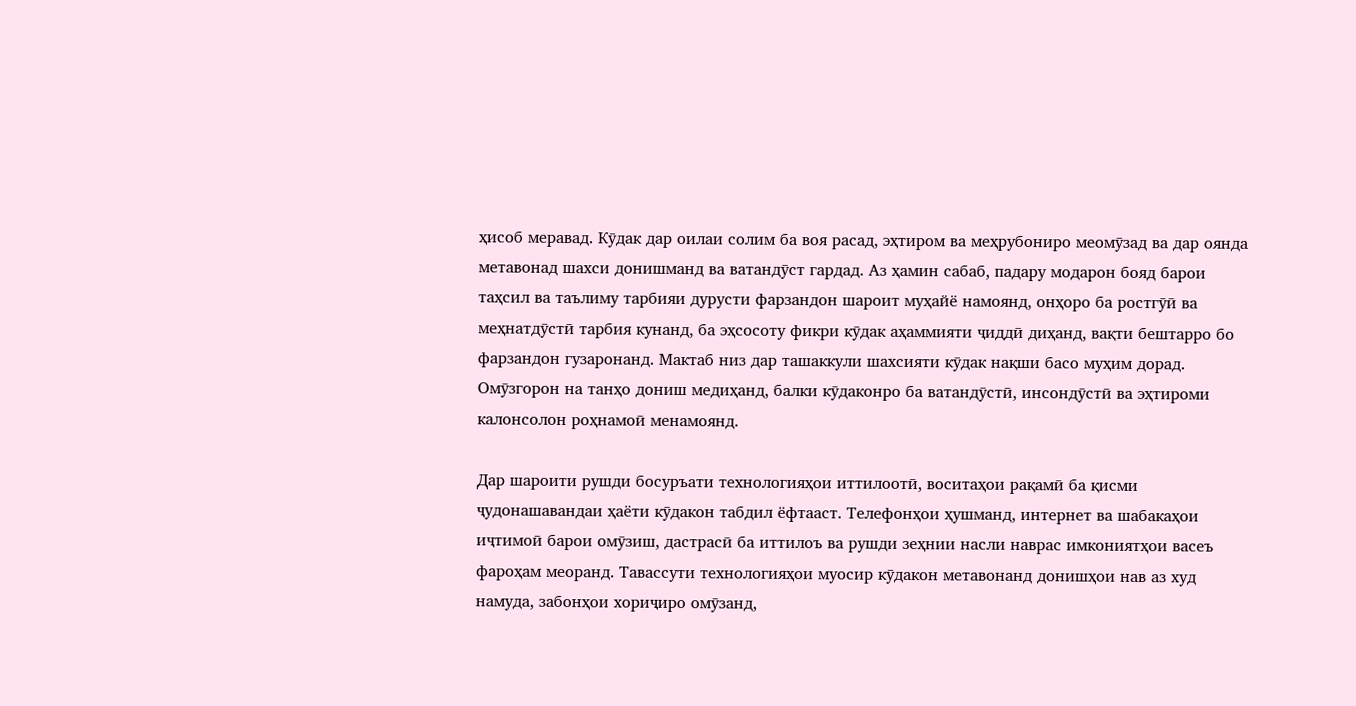ҳисоб меравад. Кӯдак дар оилаи солим ба воя расад, эҳтиром ва меҳрубониро меомӯзад ва дар оянда метавонад шахси донишманд ва ватандӯст гардад. Аз ҳамин сабаб, падару модарон бояд барои таҳсил ва таълиму тарбияи дурусти фарзандон шароит муҳайё намоянд, онҳоро ба ростгӯӣ ва меҳнатдӯстӣ тарбия кунанд, ба эҳсосоту фикри кӯдак аҳаммияти ҷиддӣ диҳанд, вақти бештарро бо фарзандон гузаронанд. Мактаб низ дар ташаккули шахсияти кӯдак нақши басо муҳим дорад. Омӯзгорон на танҳо дониш медиҳанд, балки кӯдаконро ба ватандӯстӣ, инсондӯстӣ ва эҳтироми калонсолон роҳнамоӣ менамоянд.

Дар шароити рушди босуръати технологияҳои иттилоотӣ, воситаҳои рақамӣ ба қисми ҷудонашавандаи ҳаёти кӯдакон табдил ёфтааст. Телефонҳои ҳушманд, интернет ва шабакаҳои иҷтимоӣ барои омӯзиш, дастрасӣ ба иттилоъ ва рушди зеҳнии насли наврас имкониятҳои васеъ фароҳам меоранд. Тавассути технологияҳои муосир кӯдакон метавонанд донишҳои нав аз худ намуда, забонҳои хориҷиро омӯзанд,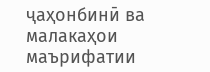ҷаҳонбинӣ ва малакаҳои маърифатии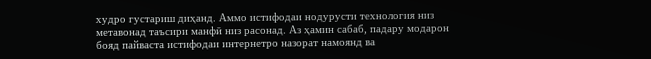худро густариш диҳанд. Аммо истифодаи нодурусти технология низ метавонад таъсири манфӣ низ расонад. Аз ҳамин сабаб, падару модарон бояд пайваста истифодаи интернетро назорат намоянд ва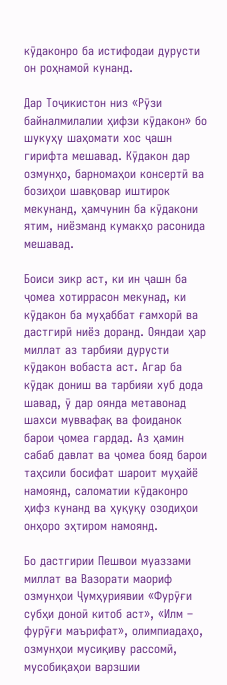кӯдаконро ба истифодаи дурусти он роҳнамоӣ кунанд.

Дар Тоҷикистон низ «Рӯзи байналмилалии ҳифзи кӯдакон» бо шукуҳу шаҳомати хос ҷашн гирифта мешавад. Кӯдакон дар озмунҳо, барномаҳои консертӣ ва бозиҳои шавқовар иштирок мекунанд, ҳамчунин ба кӯдакони ятим, ниёзманд кумакҳо расонида мешавад.

Боиси зикр аст, ки ин ҷашн ба ҷомеа хотиррасон мекунад, ки кӯдакон ба муҳаббат ғамхорӣ ва дастгирӣ ниёз доранд. Ояндаи ҳар миллат аз тарбияи дурусти кӯдакон вобаста аст. Агар ба кӯдак дониш ва тарбияи хуб дода шавад, ӯ дар оянда метавонад шахси муввафақ ва фоиданок барои ҷомеа гардад. Аз ҳамин сабаб давлат ва ҷомеа бояд барои таҳсили босифат шароит муҳайё намоянд, саломатии кӯдаконро ҳифз кунанд ва ҳуқуқу озодиҳои онҳоро эҳтиром намоянд.

Бо дастгирии Пешвои муаззами миллат ва Вазорати маориф озмунҳои Ҷумҳуриявии «Фурӯғи субҳи доноӣ китоб аст», «Илм – фурӯғи маърифат», олимпиадаҳо, озмунҳои мусиқиву рассомӣ, мусобиқаҳои варзшии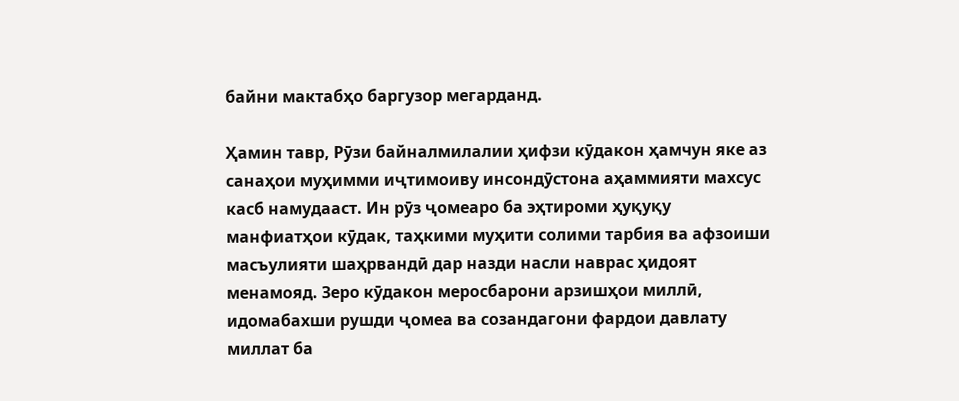байни мактабҳо баргузор мегарданд.

Ҳамин тавр, Рӯзи байналмилалии ҳифзи кӯдакон ҳамчун яке аз санаҳои муҳимми иҷтимоиву инсондӯстона аҳаммияти махсус касб намудааст. Ин рӯз ҷомеаро ба эҳтироми ҳуқуқу манфиатҳои кӯдак, таҳкими муҳити солими тарбия ва афзоиши масъулияти шаҳрвандӣ дар назди насли наврас ҳидоят менамояд. Зеро кӯдакон меросбарони арзишҳои миллӣ, идомабахши рушди ҷомеа ва созандагони фардои давлату миллат ба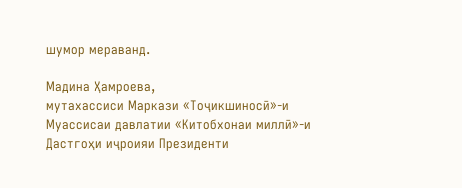шумор мераванд.

Мадина Ҳамроева,
мутахассиси Маркази «Тоҷикшиносӣ»-и
Муассисаи давлатии «Китобхонаи миллӣ»-и
Дастгоҳи иҷроияи Президенти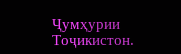Ҷумҳурии Тоҷикистон.